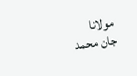مولانا
جان محمد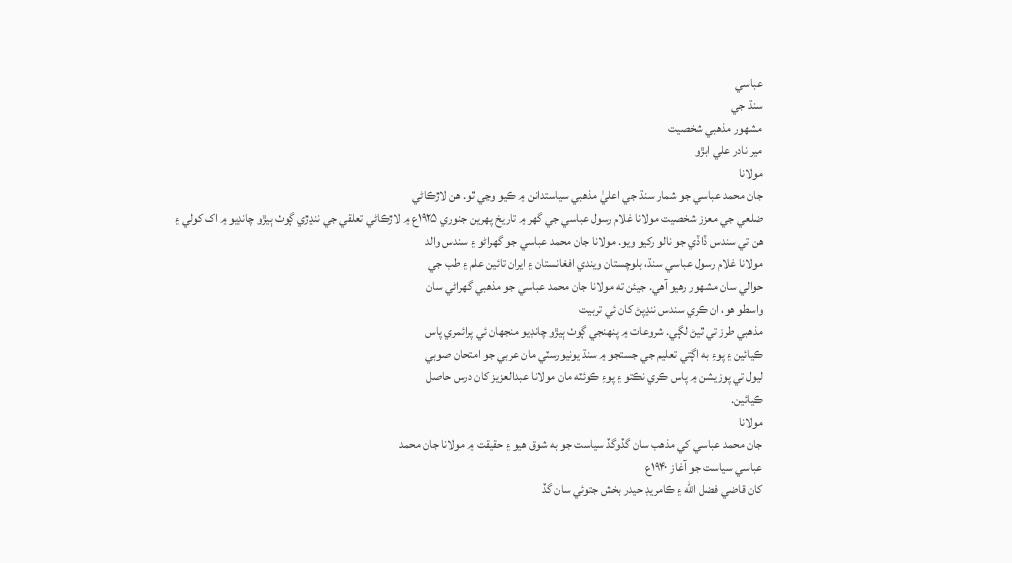عباسي
سنڌ جي
مشهور مذهبي شخصيت
مير نادر علي ابڙو
مولانا
جان محمد عباسي جو شمار سنڌ جي اعليٰ مذهبي سياستدانن ۾ ڪيو وڃي ٿو. هن لاڙڪاڻي
ضلعي جي معزز شخصيت مولانا غلام رسول عباسي جي گهر ۾ تاريخ پهرين جنوري ۱۹۲۵ع ۾ لاڙڪاڻي تعلقي جي ننڍڙي ڳوٺ ٻيڙو چانڊيو ۾ اک کولي ۽
هن تي سندس ڏاڏي جو نالو رکيو ويو. مولانا جان محمد عباسي جو گهراڻو ۽ سندس والد
مولانا غلام رسول عباسي سنڌ، بلوچستان ويندي افغانستان ۽ ايران تائين علم ۽ طب جي
حوالي سان مشهور رهيو آهي. جيئن ته مولانا جان محمد عباسي جو مذهبي گهراڻي سان
واسطو هو، ان ڪري سندس ننڍپڻ کان ئي تربيت
مذهبي طرز تي ٿيڻ لڳي. شروعات ۾ پنهنجي ڳوٺ ٻيڙو چانڊيو منجهان ئي پرائمري پاس
ڪيائين ۽ پوءِ به اڳتي تعليم جي جستجو ۾ سنڌ يونيورسٽي مان عربي جو امتحان صوبي
ليول تي پوزيشن ۾ پاس ڪري نڪتو ۽ پوءِ ڪوئٽه مان مولانا عبدالعزيز کان درس حاصل
ڪيائين.
مولانا
جان محمد عباسي کي مذهب سان گڏوگڏ سياست جو به شوق هيو ۽ حقيقت ۾ مولانا جان محمد
عباسي سياست جو آغاز ۱۹۴۰ع
کان قاضي فضل الله ۽ ڪامريڊ حيدر بخش جتوئي سان گڏ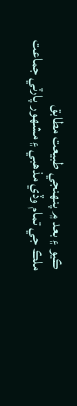ڪيو ۽ بعد ۾ پنهنجي طبيعت مطابق
ملڪ جي تمام وڏي مذهبي ۽ مشهور پارٽي جماعت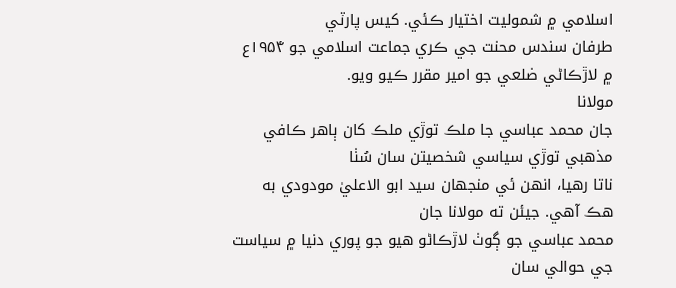اسلامي ۾ شموليت اختيار ڪئي. کيس پارٽي
طرفان سندس محنت جي ڪري جماعت اسلامي جو ۱۹۵۴ع ۾ لاڙڪاڻي ضلعي جو امير مقرر ڪيو ويو.
مولانا
جان محمد عباسي جا ملڪ توڙي ملڪ کان ٻاهر ڪافي مذهبي توڙي سياسي شخصيتن سان سُٺا
ناتا رهيا، انهن ئي منجهان سيد ابو الاعليٰ مودودي به هڪ آهي. جيئن ته مولانا جان
محمد عباسي جو ڳوٺ لاڙڪاڻو هيو جو پوري دنيا ۾ سياست جي حوالي سان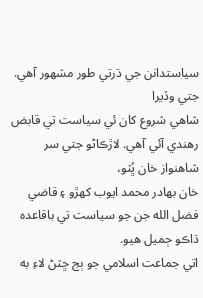سياستدانن جي ڌرتي طور مشهور آهي. جتي وڏيرا
شاهي شروع کان ئي سياست تي قابض رهندي آئي آهي. لاڙڪاڻو جتي سر شاهنواز خان ڀُٽو،
خان بهادر محمد ايوب کهڙو ۽ قاضي فضل الله جن جو سياست تي باقاعده ڌاڪو ڄميل هيو.
اتي جماعت اسلامي جو ٻج ڇٽڻ لاءِ به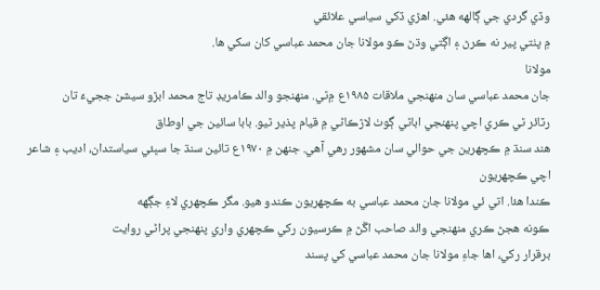وڏي گردي جي ڳالهه هئي. اهڙي ڏکي سياسي علائقي
۾ پٺتي پير نه ڪرڻ ۽ اڳتي وڌڻ ڪو مولانا جان محمد عباسي کان سکي ها.
مولانا
جان محمد عباسي سان منهنجي ملاقات ۱۹۸۵ع ۾ٿي. منهنجو والد ڪامريڊ تاج محمد ابڙو سيشن ججيءَ تان
رٽائر ٿي ڪري اچي پنهنجي اباڻي ڳوٺ لاڙڪاڻي ۾ قيام پذير ٿيو. بابا سائين جي اوطاق
هند سنڌ ۾ ڪچهرين جي حوالي سان مشهور رهي آهي. جنهن ۾ ۱۹۷۰ع تائين سنڌ جا سڀئي سياستدان، اديب ۽ شاعر اچي ڪچهريون
ڪندا هئا. اتي ئي مولانا جان محمد عباسي به ڪچهريون ڪندو هيو. مگر ڪچهري لاءِ جڳهه
ڪونه هجڻ ڪري منهنجي والد صاحب اڱڻ ۾ ڪرسيون رکي ڪچهري واري پنهنجي پراڻي روايت
برقرار رکي، اها جاءِ مولانا جان محمد عباسي کي پسند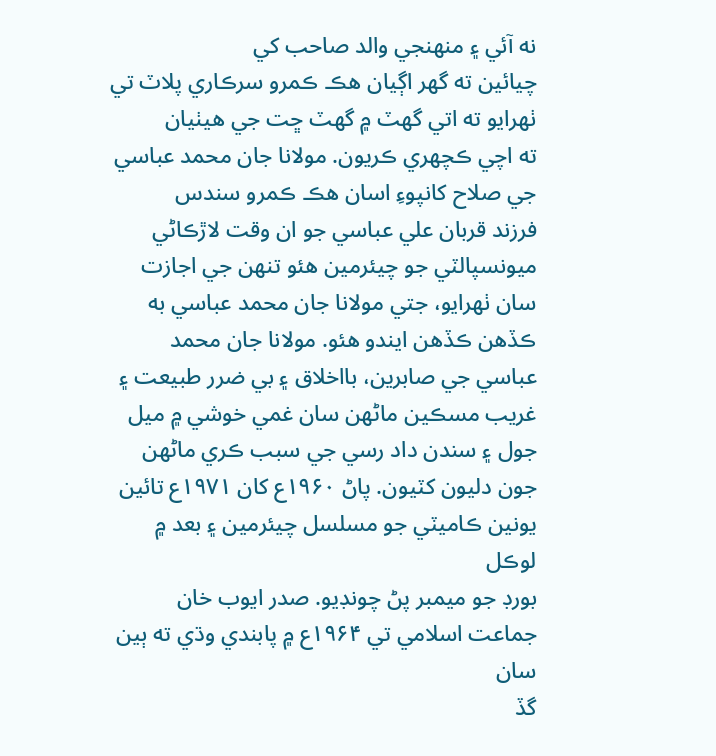نه آئي ۽ منهنجي والد صاحب کي
چيائين ته گهر اڳيان هڪ ڪمرو سرڪاري پلاٽ تي ٺهرايو ته اتي گهٽ ۾ گهٽ ڇت جي هيٺيان
ته اچي ڪچهري ڪريون. مولانا جان محمد عباسي جي صلاح کانپوءِ اسان هڪ ڪمرو سندس
فرزند قربان علي عباسي جو ان وقت لاڙڪاڻي ميونسپالٽي جو چيئرمين هئو تنهن جي اجازت
سان ٺهرايو، جتي مولانا جان محمد عباسي به ڪڏهن ڪڏهن ايندو هئو. مولانا جان محمد
عباسي جي صابرين، بااخلاق ۽ بي ضرر طبيعت ۽ غريب مسڪين ماڻهن سان غمي خوشي ۾ ميل
جول ۽ سندن داد رسي جي سبب ڪري ماڻهن جون دليون کٽيون. پاڻ ۱۹۶۰ع کان ۱۹۷۱ع تائين يونين ڪاميٽي جو مسلسل چيئرمين ۽ بعد ۾ لوڪل
بورڊ جو ميمبر پڻ چونڊيو. صدر ايوب خان جماعت اسلامي تي ۱۹۶۴ع ۾ پابندي وڌي ته ٻين سان
گڏ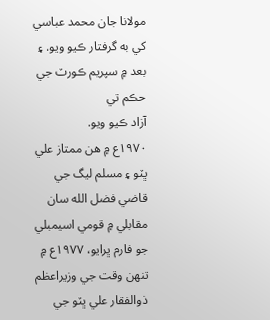مولانا جان محمد عباسي کي به گرفتار ڪيو ويو. ۽ بعد ۾ سپريم ڪورٽ جي حڪم تي
آزاد ڪيو ويو.
۱۹۷۰ع ۾ هن ممتاز علي ڀٽو ۽ مسلم ليگ جي قاضي فضل الله سان
مقابلي ۾ قومي اسيمبلي جو فارم ڀرايو، ۱۹۷۷ع ۾ تنهن وقت جي وزيراعظم
ذوالفقار علي ڀٽو جي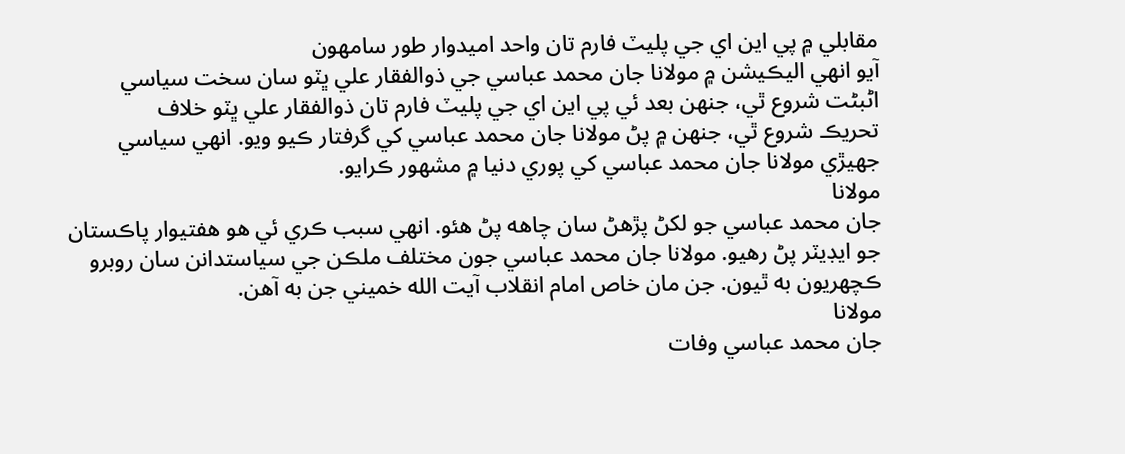مقابلي ۾ پي اين اي جي پليٽ فارم تان واحد اميدوار طور سامهون
آيو انهي اليڪيشن ۾ مولانا جان محمد عباسي جي ذوالفقار علي ڀٽو سان سخت سياسي
اڻبڻت شروع ٿي، جنهن بعد ئي پي اين اي جي پليٽ فارم تان ذوالفقار علي ڀٽو خلاف
تحريڪ شروع ٿي، جنهن ۾ پڻ مولانا جان محمد عباسي کي گرفتار ڪيو ويو. انهي سياسي
جهيڙي مولانا جان محمد عباسي کي پوري دنيا ۾ مشهور ڪرايو.
مولانا
جان محمد عباسي جو لکڻ پڙهڻ سان چاهه پڻ هئو. انهي سبب ڪري ئي هو هفتيوار پاڪستان
جو ايڊيٽر پڻ رهيو. مولانا جان محمد عباسي جون مختلف ملڪن جي سياستدانن سان روبرو
ڪچهريون به ٿيون. جن مان خاص امام انقلاب آيت الله خميني جن به آهن.
مولانا
جان محمد عباسي وفات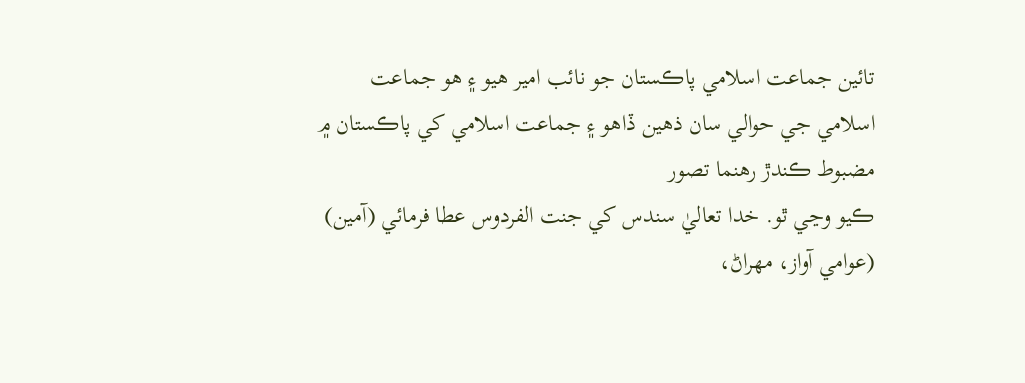تائين جماعت اسلامي پاڪستان جو نائب امير هيو ۽ هو جماعت
اسلامي جي حوالي سان ذهين ڏاهو ۽ جماعت اسلامي کي پاڪستان ۾ مضبوط ڪندڙ رهنما تصور
ڪيو وڃي ٿو. خدا تعاليٰ سندس کي جنت الفردوس عطا فرمائي (آمين)
(عوامي آواز، مهراڻ،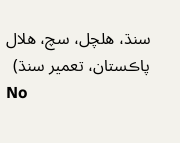سنڌ، هلچل، سچ، هلال پاڪستان، تعمير سنڌ)
No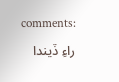comments:
راءِ ڏيندا